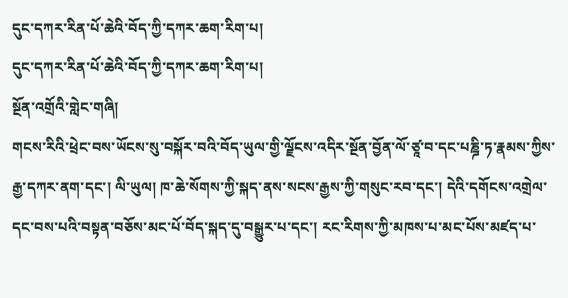དུང་དཀར་རིན་པོ་ཆེའི་བོད་ཀྱི་དཀར་ཆག་རིག་པ།
དུང་དཀར་རིན་པོ་ཆེའི་བོད་ཀྱི་དཀར་ཆག་རིག་པ།
སྔོན་འགྲོའི་གླེང་གཞི།
གངས་རིའི་ཕྲེང་བས་ཡོངས་སུ་བསྐོར་བའི་བོད་ཡུལ་གྱི་ལྗོངས་འདིར་སྔོན་བྱོན་ལོ་ཙཱ་བ་དང་པཎྜི་ཏ་རྣམས་ཀྱིས་རྒྱ་དཀར་ནག་དང་། ལི་ཡུལ། ཁ་ཆེ་སོགས་ཀྱི་སྐད་ནས་སངས་རྒྱས་ཀྱི་གསུང་རབ་དང་། དེའི་དགོངས་འགྲེལ་དང་བས་པའི་བསྟན་བཅོས་མང་པོ་བོད་སྐད་དུ་བསྒྱུར་པ་དང་། རང་རིགས་ཀྱི་མཁས་པ་མང་པོས་མཛད་པ་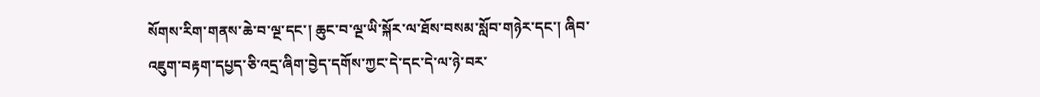སོགས་རིག་གནས་ཆེ་བ་ལྔ་དང་། ཆུང་བ་ལྔ་ཡི་སྐོར་ལ་ཐོས་བསམ་སློབ་གཉེར་དང་། ཞིབ་འཇུག་བརྟག་དཔྱད་ཅི་འདྲ་ཞིག་བྱེད་དགོས་ཀྱང་དེ་དང་དེ་ལ་ཉེ་བར་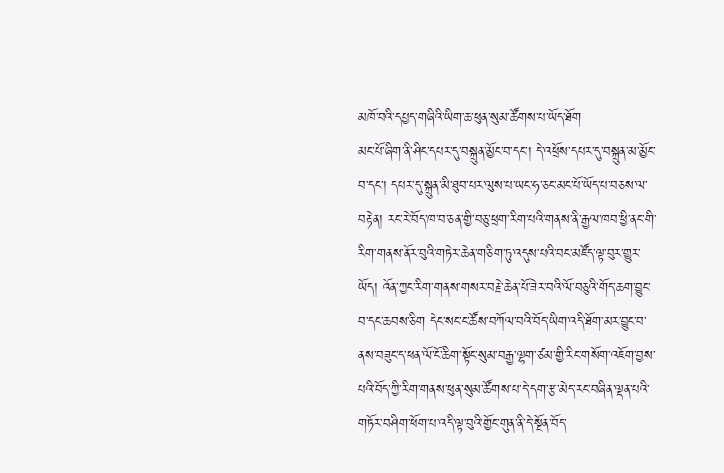མཁོ་བའི་དཔྱད་གཞིའི་ཡིག་ཆ་ཕུན་སུམ་ཚོགས་པ་ཡོད་ཐོག
མང་པོ་ཞིག་ནི་ཤིང་དཔར་དུ་བསྐྲུན་མྱོང་བ་དང་། དེ་འཕྲོས་དཔར་དུ་བསྐྲུན་མ་མྱོང་བ་དང་། དཔར་དུ་སྐྲུན་མི་ཐུབ་པར་ལུས་པ་ཡང་ཧ་ཅང་མང་པོ་ཡོད་པ་བཅས་ལ་བརྟེན། རང་རེ་བོད་ཁ་བ་ཅན་གྱི་བཅུ་ཕྲག་རིག་པའི་གནས་ནི་རྒྱལ་ཁབ་ཕྱི་ནང་གི་རིག་གནས་ནོར་བུའི་གཏེར་ཆེན་གཅིག་ཏུ་འདུས་པའི་བང་མཛོད་ལྟ་བུར་གྱུར་ཡོད། འོན་ཀྱང་རིག་གནས་གསར་བརྗེ་ཆེན་པོ་ཟེར་བའི་ལོ་བཅུའི་གོད་ཆག་བྱུང་བ་དང་ཆབས་ཅིག དེང་སང་ང་ཚོས་བཀོལ་བའི་བོད་ཡིག་འདི་ཐོག་མར་བྱུང་བ་ནས་བཟུང་ད་ཕན་ལོ་ངོ་ཆིག་སྟོང་སུམ་བརྒྱ་ལྷག་ཙམ་གྱི་རིང་གསོག་འཇོག་བྱས་པའི་བོད་ཀྱི་རིག་གནས་ཕུན་སུམ་ཚོགས་པ་དེ་དག་རྩ་མེད་རང་བཞིན་ལྡན་པའི་གཏོར་བཤིག་ཕོག་པ་འདི་ལྟ་བུའི་གྱོང་གུན་ནི་དེ་སྔོན་བོད་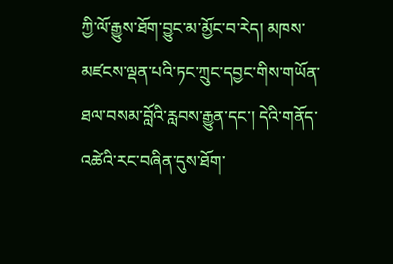ཀྱི་ལོ་རྒྱུས་ཐོག་བྱུང་མ་མྱོང་བ་རེད། མཁས་མཛངས་ལྡན་པའི་ཏང་ཀྲུང་དབྱང་གིས་གཡོན་ཐལ་བསམ་བློའི་རླབས་རྒྱུན་དང་། དེའི་གནོད་འཚེའི་རང་བཞིན་དུས་ཐོག་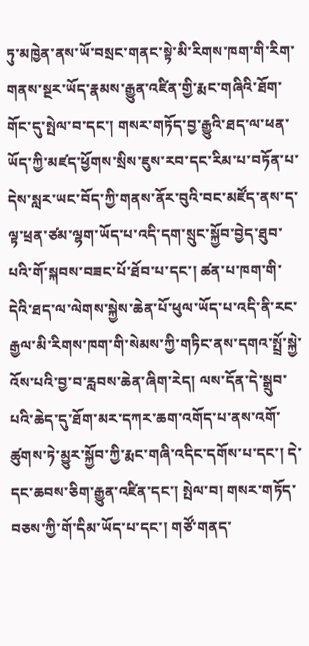ཏུ་མཁྱེན་ནས་ཡོ་བསྲང་གནང་སྟེ་མི་རིགས་ཁག་གི་རིག་གནས་སྔར་ཡོད་རྣམས་རྒྱུན་འཛིན་གྱི་རྨང་གཞིའི་ཐོག་གོང་དུ་སྤེལ་བ་དང་། གསར་གཏོད་བྱ་རྒྱུའི་ཐད་ལ་ཕན་ཡོད་ཀྱི་མཛད་ཕྱོགས་སྲིས་ཇུས་རབ་དང་རིམ་པ་བཏོན་པ་དེས་སླར་ཡང་བོད་ཀྱི་གནས་ནོར་བུའི་བང་མཛོད་ནས་ད་ལྟ་ཕྲན་ཙམ་ལྷག་ཡོད་པ་འདི་དག་སྲུང་སྐྱོབ་བྱེད་ཐུབ་པའི་གོ་སྐབས་བཟང་པོ་ཐོབ་པ་དང་། ཚན་པ་ཁག་གི་དེའི་ཐད་ལ་ལེགས་སྐྱེས་ཆེན་པོ་ཕུལ་ཡོད་པ་འདི་ནི་རང་རྒྱལ་མི་རིགས་ཁག་གི་སེམས་ཀྱི་གཏིང་ནས་དགའ་སྤྲོ་སྐྱེ་འོས་པའི་བྱ་བ་རླབས་ཆེན་ཞིག་རེད། ལས་དོན་དེ་སྒྲུབ་པའི་ཆེད་དུ་ཐོག་མར་དཀར་ཆག་འགོད་པ་ནས་འགོ་ཚུགས་ཏེ་མྱུར་སྐྱོབ་ཀྱི་རྨང་གཞི་འདིང་དགོས་པ་དང་། དེ་དང་ཆབས་ཅིག་རྒྱུན་འཛིན་དང་། སྤེལ་བ། གསར་གཏོད་བཅས་ཀྱི་གོ་དིམ་ཡོད་པ་དང་། གཙོ་གནད་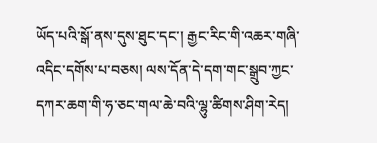ཡོད་པའི་སྒོ་ནས་དུས་ཐུང་དང་། རྒྱང་རིང་གི་འཆར་གཞི་འདིང་དགོས་པ་བཅས། ལས་དོན་དེ་དག་གང་སྒྲུབ་ཀྱང་དཀར་ཆག་གི་ཧ་ཅང་གལ་ཆེ་བའི་ལྷུ་ཚིགས་ཤིག་རེད།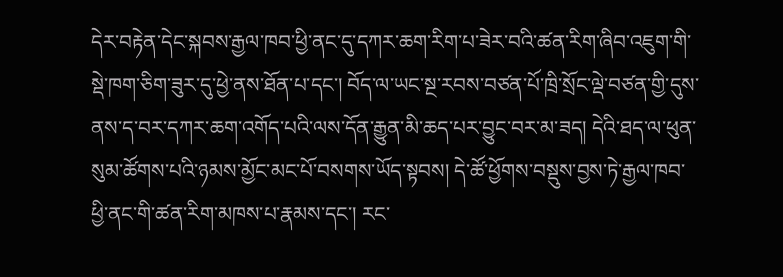དེར་བརྟེན་དེང་སྐབས་རྒྱལ་ཁབ་ཕྱི་ནང་དུ་དཀར་ཆག་རིག་པ་ཟེར་བའི་ཚན་རིག་ཞིབ་འཇུག་གི་སྡེ་ཁག་ཅིག་ཟུར་དུ་ཕྱེ་ནས་ཐོན་པ་དང་། བོད་ལ་ཡང་སྔ་རབས་བཙན་པོ་ཁྲི་སྲོང་ལྡེ་བཙན་གྱི་དུས་ནས་ད་བར་དཀར་ཆག་འགོད་པའི་ལས་དོན་རྒྱུན་མི་ཆད་པར་བྱུང་བར་མ་ཟད། དེའི་ཐད་ལ་ཕུན་སུམ་ཚོགས་པའི་ཉམས་མྱོང་མང་པོ་བསགས་ཡོད་སྟབས། དེ་ཚོ་ཕྱོགས་བསྡུས་བྱས་ཏེ་རྒྱལ་ཁབ་ཕྱི་ནང་གི་ཚན་རིག་མཁས་པ་རྣམས་དང་། རང་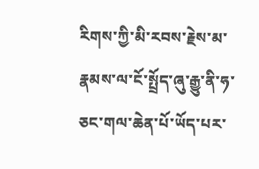རིགས་ཀྱི་མི་རབས་རྗེས་མ་རྣམས་ལ་ངོ་སྤྲོད་ཞུ་རྒྱུ་ནི་ཧ་ཅང་གལ་ཆེན་པོ་ཡོད་པར་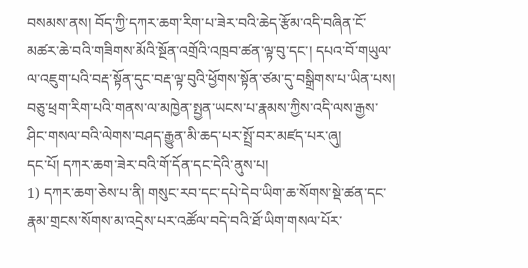བསམས་ནས། བོད་ཀྱི་དཀར་ཆག་རིག་པ་ཟེར་བའི་ཆེད་རྩོམ་འདི་བཞིན་ངོ་མཚར་ཆེ་བའི་གཟིགས་མོའི་སྔོན་འགྲོའི་འཁྲབ་ཚན་ལྟ་བུ་དང་། དཔའ་བོ་གཡུལ་ལ་འཇུག་པའི་བརྡ་སྟོན་དུང་བརྡ་ལྟ་བུའི་ཕྱོགས་སྟོན་ཙམ་དུ་བསྒྲིགས་པ་ཡིན་པས། བཅུ་ཕྲག་རིག་པའི་གནས་ལ་མཁྱེན་སྤྱན་ཡངས་པ་རྣམས་ཀྱིས་འདི་ལས་རྒྱས་ཤིང་གསལ་བའི་ལེགས་བཤད་རྒྱུན་མི་ཆད་པར་སྤྲོ་བར་མཛད་པར་ཞུ།
དང་པོ། དཀར་ཆག་ཟེར་བའི་གོ་དོན་དང་དེའི་ནུས་པ།
1) དཀར་ཆག་ཅེས་པ་ནི། གསུང་རབ་དང་དཔེ་དེབ་ཡིག་ཆ་སོགས་སྡེ་ཚན་དང་རྣམ་གྲངས་སོགས་མ་འདྲེས་པར་འཚོལ་བདེ་བའི་ཐོ་ཡིག་གསལ་པོར་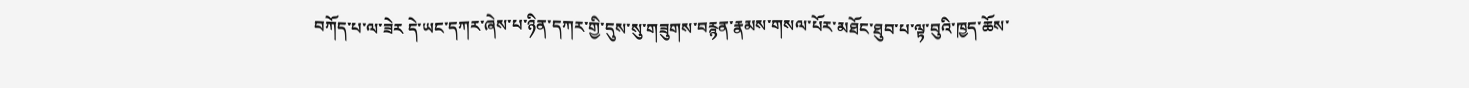བཀོད་པ་ལ་ཟེར དེ་ཡང་དཀར་ཞེས་པ་ཉིན་དཀར་གྱི་དུས་སུ་གཟུགས་བརྙན་རྣམས་གསལ་པོར་མཐོང་ཐུབ་པ་ལྟ་བུའི་ཁྱད་ཆོས་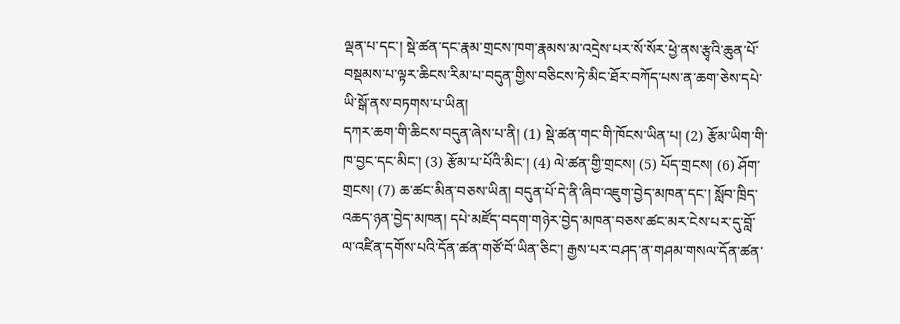ལྡན་པ་དང་། སྡེ་ཚན་དང་རྣམ་གྲངས་ཁག་རྣམས་མ་འདྲེས་པར་སོ་སོར་ཕྱེ་ནས་རྩྭའི་ཆུན་པོ་བསྡམས་པ་ལྟར་ཆིངས་རིམ་པ་བདུན་གྱིས་བཅིངས་ཏེ་མིང་ཐོར་བཀོད་པས་ན་ཆག་ཅེས་དཔེ་ཡི་སྒོ་ནས་བཏགས་པ་ཡིན།
དཀར་ཆག་གི་ཆིངས་བདུན་ཞེས་པ་ནི། (1) སྡེ་ཚན་གང་གི་ཁོངས་ཡིན་པ། (2) རྩོམ་ཡིག་གི་ཁ་བྱང་དང་མིང་། (3) རྩོམ་པ་པོའི་མིང་། (4) ལེ་ཚན་གྱི་གྲངས། (5) པོད་གྲངས། (6) ཤོག་གྲངས། (7) ཆ་ཚང་མིན་བཅས་ཡིན། བདུན་པོ་དེ་ནི་ཞིབ་འཇུག་བྱེད་མཁན་དང་། སློབ་ཁྲིད་འཆད་ཉན་བྱེད་མཁན། དཔེ་མཛོད་བདག་གཉེར་བྱེད་མཁན་བཅས་ཚང་མར་ངེས་པར་དུ་བློ་ལ་འཛིན་དགོས་པའི་དོན་ཚན་གཙོ་བོ་ཡིན་ཅིང་། རྒྱས་པར་བཤད་ན་གཤམ་གསལ་དོན་ཚན་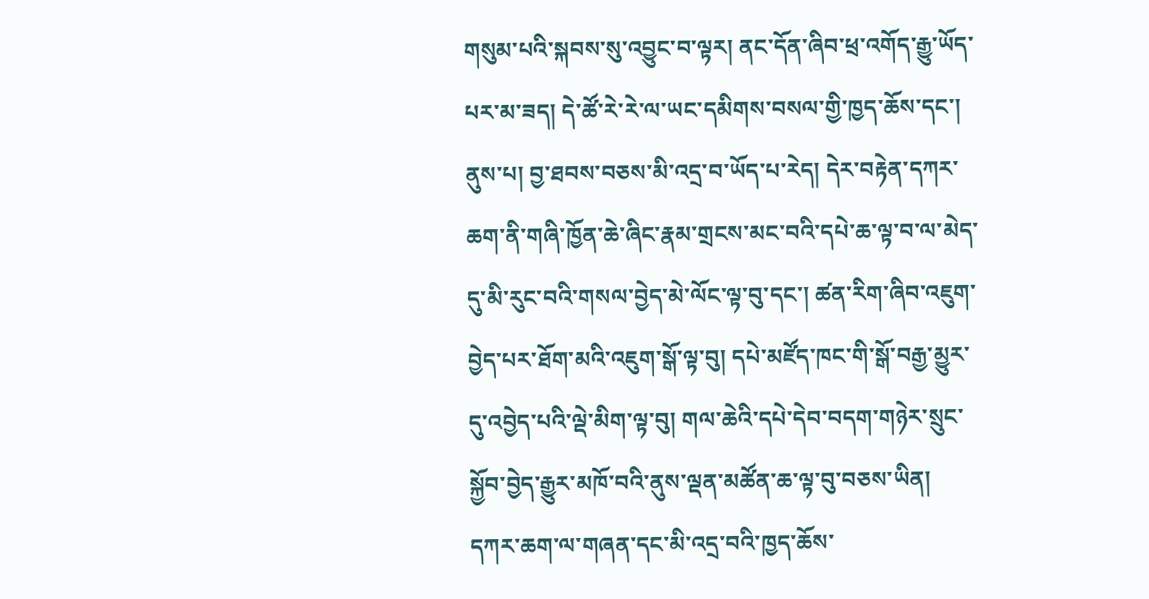གསུམ་པའི་སྐབས་སུ་འབྱུང་བ་ལྟར། ནང་དོན་ཞིབ་ཕྲ་འགོད་རྒྱུ་ཡོད་པར་མ་ཟད། དེ་ཚོ་རེ་རེ་ལ་ཡང་དམིགས་བསལ་གྱི་ཁྱད་ཆོས་དང་། ནུས་པ། བྱ་ཐབས་བཅས་མི་འདྲ་བ་ཡོད་པ་རེད། དེར་བརྟེན་དཀར་ཆག་ནི་གཞི་ཁྱོན་ཆེ་ཞིང་རྣམ་གྲངས་མང་བའི་དཔེ་ཆ་ལྟ་བ་ལ་མེད་དུ་མི་རུང་བའི་གསལ་བྱེད་མེ་ལོང་ལྟ་བུ་དང་། ཚན་རིག་ཞིབ་འཇུག་བྱེད་པར་ཐོག་མའི་འཇུག་སྒོ་ལྟ་བུ། དཔེ་མཛོད་ཁང་གི་སྒོ་བརྒྱ་མྱུར་དུ་འབྱེད་པའི་ལྡེ་མིག་ལྟ་བུ། གལ་ཆེའི་དཔེ་དེབ་བདག་གཉེར་སྲུང་སྐྱོབ་བྱེད་རྒྱུར་མཁོ་བའི་ནུས་ལྡན་མཚོན་ཆ་ལྟ་བུ་བཅས་ཡིན།
དཀར་ཆག་ལ་གཞན་དང་མི་འདྲ་བའི་ཁྱད་ཆོས་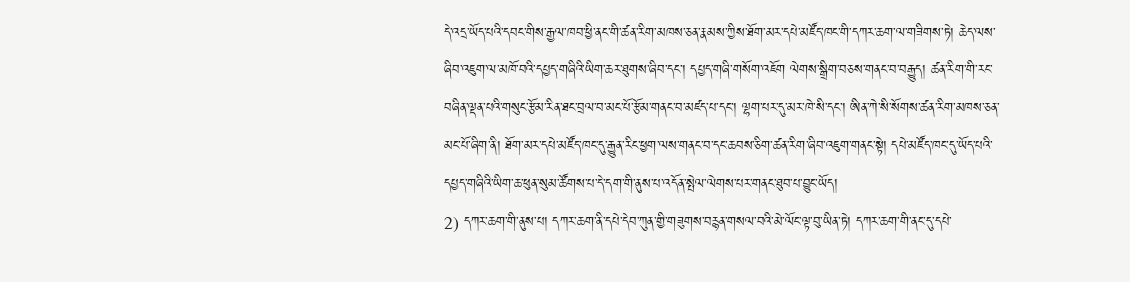དེ་འདྲ་ཡོད་པའི་དབང་གིས་རྒྱལ་ཁབ་ཕྱི་ནང་གི་ཚན་རིག་མཁས་ཅན་རྣམས་ཀྱིས་ཐོག་མར་དཔེ་མཛོད་ཁང་གི་དཀར་ཆག་ལ་གཟིགས་ཏེ། ཆེད་ལས་ཞིབ་འཇུག་ལ་མཁོ་བའི་དཔྱད་གཞིའི་ཡིག་ཆར་ཐུགས་ཞིབ་དང་། དཔྱད་གཞི་གསོག་འཇོག ལེགས་སྒྲིག་བཅས་གནང་བ་བརྒྱུད། ཚན་རིག་གི་རང་བཞིན་ལྡན་པའི་གསུང་རྩོམ་རིན་ཐང་བྲལ་བ་མང་པོ་རྩོམ་གནང་བ་མཛད་པ་དང་། ལྷག་པར་དུ་མར་ཁེ་སི་དང་། ཨིན་ཀེ་སི་སོགས་ཚན་རིག་མཁས་ཅན་མང་པོ་ཞིག་ནི། ཐོག་མར་དཔེ་མཛོད་ཁང་དུ་རྒྱུན་རིང་ཕྱག་ལས་གནང་བ་དང་ཆབས་ཅིག་ཚན་རིག་ཞིབ་འཇུག་གནང་སྟེ། དཔེ་མཛོད་ཁང་དུ་ཡོད་པའི་དཔྱད་གཞིའི་ཡིག་ཆ་ཕུན་སུམ་ཚོགས་པ་དེ་དག་གི་ནུས་པ་འདོན་སྤེལ་ལེགས་པར་གནང་ཐུབ་པ་བྱུང་ཡོད།
2) དཀར་ཆག་གི་ནུས་པ། དཀར་ཆག་ནི་དཔེ་དེབ་ཀུན་གྱི་གཟུགས་བརྙན་གསལ་བའི་མེ་ལོང་ལྟ་བུ་ཡིན་ཏེ། དཀར་ཆག་གི་ནང་དུ་དཔེ་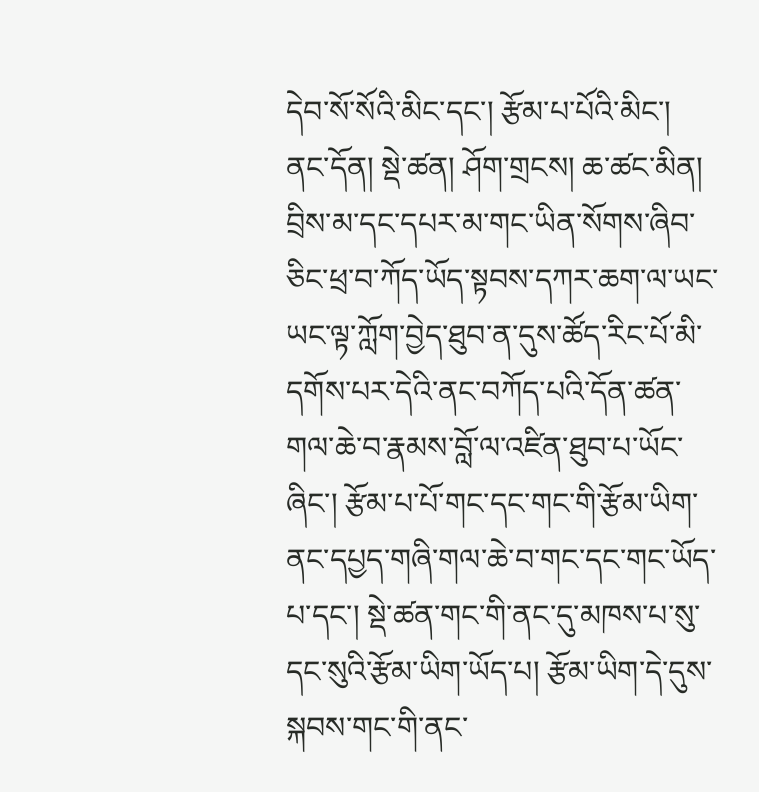དེབ་སོ་སོའི་མིང་དང་། རྩོམ་པ་པོའི་མིང་། ནང་དོན། སྡེ་ཚན། ཤོག་གྲངས། ཆ་ཚང་མིན། བྲིས་མ་དང་དཔར་མ་གང་ཡིན་སོགས་ཞིབ་ཅིང་ཕྲ་བ་ཀོད་ཡོད་སྟབས་དཀར་ཆག་ལ་ཡང་ཡང་ལྟ་ཀློག་བྱེད་ཐུབ་ན་དུས་ཚོད་རིང་པོ་མི་དགོས་པར་དེའི་ནང་བཀོད་པའི་དོན་ཚན་གལ་ཆེ་བ་རྣམས་བློ་ལ་འཛིན་ཐུབ་པ་ཡོང་ཞིང་། རྩོམ་པ་པོ་གང་དང་གང་གི་རྩོམ་ཡིག་ནང་དཔྱད་གཞི་གལ་ཆེ་བ་གང་དང་གང་ཡོད་པ་དང་། སྡེ་ཚན་གང་གི་ནང་དུ་མཁས་པ་སུ་དང་སུའི་རྩོམ་ཡིག་ཡོད་པ། རྩོམ་ཡིག་དེ་དུས་སྐབས་གང་གི་ནང་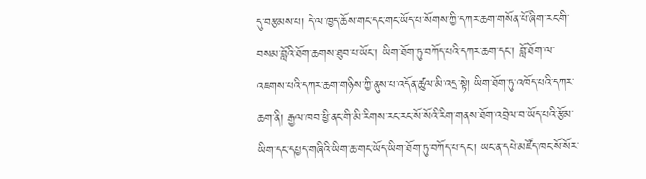དུ་བརྩམས་པ། དེ་ལ་ཁྱད་ཆོས་གང་དང་གང་ཡོད་པ་སོགས་ཀྱི་དཀར་ཆག་གསོན་པོ་ཞིག་རང་གི་བསམ་བློའི་ཐོག་ཆགས་ཐུབ་པ་ཡོང་། ཡིག་ཐོག་ཏུ་བཀོད་པའི་དཀར་ཆག་དང་། བློ་ཐོག་ལ་འཇགས་པའི་དཀར་ཆག་གཉིས་ཀྱི་ནུས་པ་འདོན་ཚུལ་མི་འདྲ་སྟེ། ཡིག་ཐོག་ཏུ་འཁོད་པའི་དཀར་ཆག་ནི། རྒྱལ་ཁབ་ཕྱི་ནང་གི་མི་རིགས་རང་རང་སོ་སོའི་རིག་གནས་ཐོག་འབྲེལ་བ་ཡོད་པའི་རྩོམ་ཡིག་དང་དཔྱད་གཞིའི་ཡིག་ཆ་གང་ཡོད་ཡིག་ཐོག་ཏུ་བཀོད་པ་དང་། ཡང་ན་དཔེ་མཛོད་ཁང་སོ་སོར་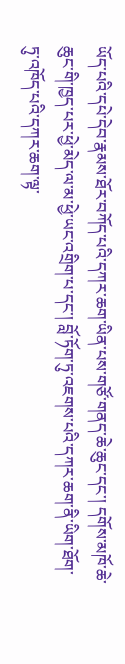ཡོད་པའི་དཔེ་དེབ་རྣམས་ཐོར་བཀོད་པའི་དཀར་ཆག་ཡིན་པས་གཙོ་གནད་ཆེ་ཆུང་དང་། དགོས་མཁོ་ཆེ་ཆུང་གི་ཁྱད་པར་ཕྱེ་མེད་ལ་མ་ཕྱེ་ཡང་འགྲིག་པ་དང་། བློ་ཏོག་ཏུ་འཇགས་པའི་དཀར་ཆག་ནི་ཡིག་ཐོག་ཏུ་འཁོད་པའི་དཀར་ཆག་ལྟ་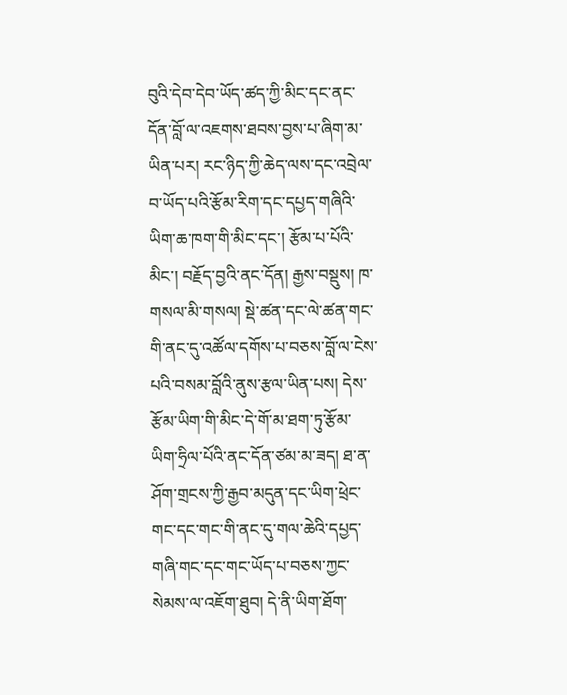བུའི་དེབ་དེབ་ཡོད་ཚད་ཀྱི་མིང་དང་ནང་དོན་བློ་ལ་འཇགས་ཐབས་བྱས་པ་ཞིག་མ་ཡིན་པར། རང་ཉིད་ཀྱི་ཆེད་ལས་དང་འབྲེལ་བ་ཡོད་པའི་རྩོམ་རིག་དང་དཔྱད་གཞིའི་ཡིག་ཆ་ཁག་གི་མིང་དང་། རྩོམ་པ་པོའི་མིང་། བརྗོད་བྱའི་ནང་དོན། རྒྱས་བསྡུས། ཁ་གསལ་མི་གསལ། སྡེ་ཚན་དང་ལེ་ཚན་གང་གི་ནང་དུ་འཚོལ་དགོས་པ་བཅས་བློ་ལ་ངེས་པའི་བསམ་བློའི་ནུས་རྩལ་ཡིན་པས། དེས་རྩོམ་ཡིག་གི་མིང་དེ་གོ་མ་ཐག་ཏུ་རྩོམ་ཡིག་ཧྲིལ་པོའི་ནང་དོན་ཙམ་མ་ཟད། ཐ་ན་ཤོག་གྲངས་ཀྱི་རྒྱབ་མདུན་དང་ཡིག་ཕྲེང་གང་དང་གང་གི་ནང་དུ་གལ་ཆེའི་དཔྱད་གཞི་གང་དང་གང་ཡོད་པ་བཅས་ཀྱང་སེམས་ལ་འཇོག་ཐུབ། དེ་ནི་ཡིག་ཐོག་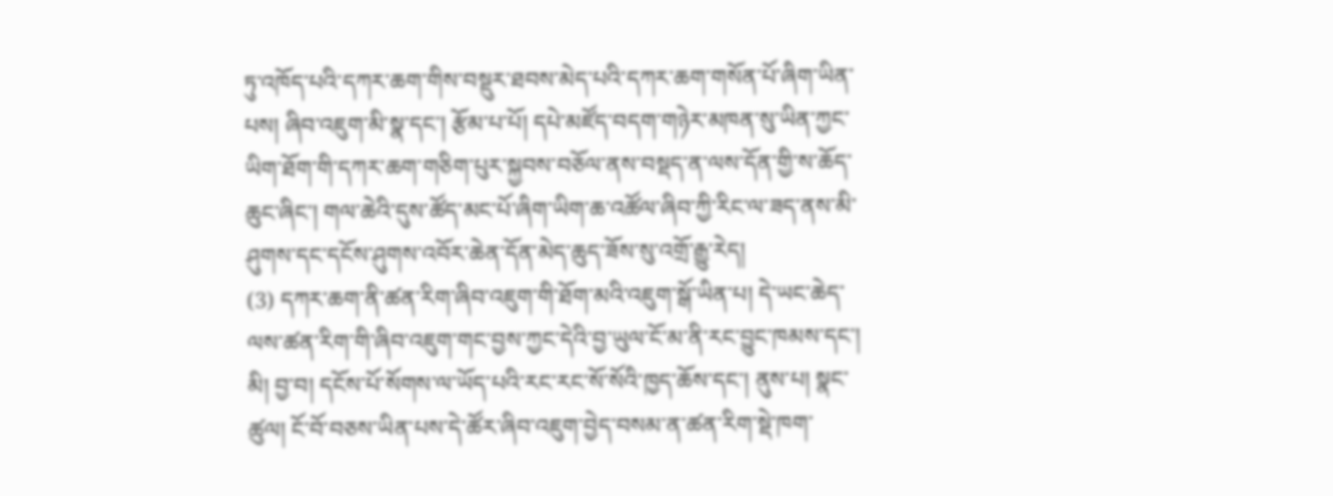ཏུ་འཁོད་པའི་དཀར་ཆག་གིས་བསྡུར་ཐབས་མེད་པའི་དཀར་ཆག་གསོན་པོ་ཞིག་ཡིན་པས། ཞིབ་འཇུག་མི་སྣ་དང་། རྩོམ་པ་པོ། དཔེ་མཛོད་བདག་གཉེར་མཁན་སུ་ཡིན་ཀྱང་ཡིག་ཐོག་གི་དཀར་ཆག་གཅིག་པུར་སྐྱབས་བཅོལ་ནས་བསྡད་ན་ལས་དོན་གྱི་ས་ཆོད་ཆུང་ཞིང་། གལ་ཆེའི་དུས་ཚོད་མང་པོ་ཞིག་ཡིག་ཆ་འཚོལ་ཞིབ་ཀྱི་རིང་ལ་ཟད་ནས་མི་ཤུགས་དང་དངོས་ཤུགས་འབོར་ཆེན་དོན་མེད་ཆུད་ཟོས་སུ་འགྲོ་རྒྱུ་རེད།
(3) དཀར་ཆག་ནི་ཚན་རིག་ཞིབ་འཇུག་གི་ཐོག་མའི་འཇུག་སྒོ་ཡིན་པ། དེ་ཡང་ཆེད་ལས་ཚན་རིག་གི་ཞིབ་འཇུག་གང་བྱས་ཀྱང་དེའི་བྱ་ཡུལ་ངོ་མ་ནི་རང་བྱུང་ཁམས་དང་། མི། བྱ་བ། དངོས་པོ་སོགས་ལ་ཡོད་པའི་རང་རང་སོ་སོའི་ཁྱད་ཆོས་དང་། ནུས་པ། སྣང་ཚུལ། ངོ་བོ་བཅས་ཡིན་པས་དེ་ཚོར་ཞིབ་འཇུག་བྱེད་བསམ་ན་ཚན་རིག་སྡེ་ཁག་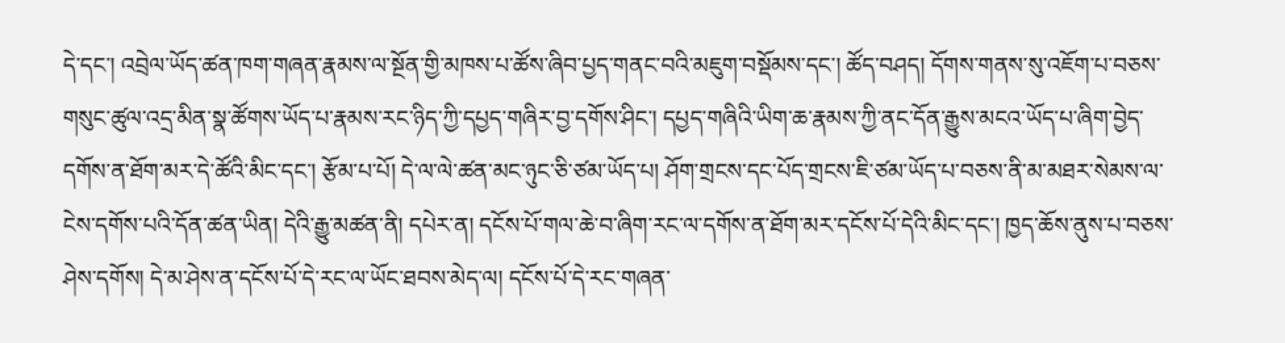དེ་དང་། འབྲེལ་ཡོད་ཚན་ཁག་གཞན་རྣམས་ལ་སྔོན་གྱི་མཁས་པ་ཚོས་ཞིབ་པྱད་གནང་བའི་མཇུག་བསྡོམས་དང་། ཚོད་བཤད། དོགས་གནས་སུ་འཇོག་པ་བཅས་གསུང་ཚུལ་འདྲ་མིན་སྣ་ཚོགས་ཡོད་པ་རྣམས་རང་ཉིད་ཀྱི་དཔྱད་གཞིར་བྱ་དགོས་ཤིང་། དཔྱད་གཞིའི་ཡིག་ཆ་རྣམས་ཀྱི་ནང་དོན་རྒྱུས་མངའ་ཡོད་པ་ཞིག་བྱེད་དགོས་ན་ཐོག་མར་དེ་ཚོའི་མིང་དང་། རྩོམ་པ་པོ། དེ་ལ་ལེ་ཚན་མང་ཉུང་ཅི་ཙམ་ཡོད་པ། ཤོག་གྲངས་དང་པོད་གྲངས་ཇི་ཙམ་ཡོད་པ་བཅས་ནི་མ་མཐར་སེམས་ལ་ངེས་དགོས་པའི་དོན་ཚན་ཡིན། དེའི་རྒྱུ་མཚན་ནི། དཔེར་ན། དངོས་པོ་གལ་ཆེ་བ་ཞིག་རང་ལ་དགོས་ན་ཐོག་མར་དངོས་པོ་དེའི་མིང་དང་། ཁྱད་ཆོས་ནུས་པ་བཅས་ཤེས་དགོས། དེ་མ་ཤེས་ན་དངོས་པོ་དེ་རང་ལ་ཡོང་ཐབས་མེད་ལ། དངོས་པོ་དེ་རང་གཞན་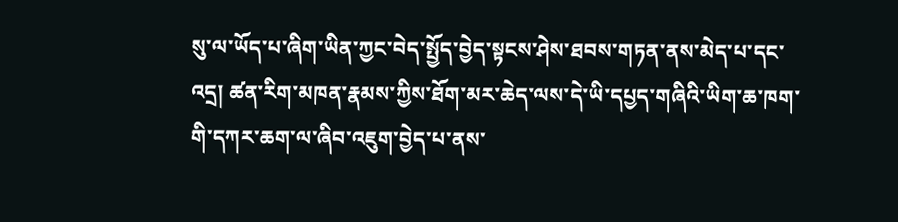སུ་ལ་ཡོད་པ་ཞིག་ཡིན་ཀྱང་བེད་སྤྱོད་བྱེད་སྟངས་ཤེས་ཐབས་གཏན་ནས་མེད་པ་དང་འདྲ། ཚན་རིག་མཁན་རྣམས་ཀྱིས་ཐོག་མར་ཆེད་ལས་དེ་ཡི་དཔྱད་གཞིའི་ཡིག་ཆ་ཁག་གི་དཀར་ཆག་ལ་ཞིབ་འཇུག་བྱེད་པ་ནས་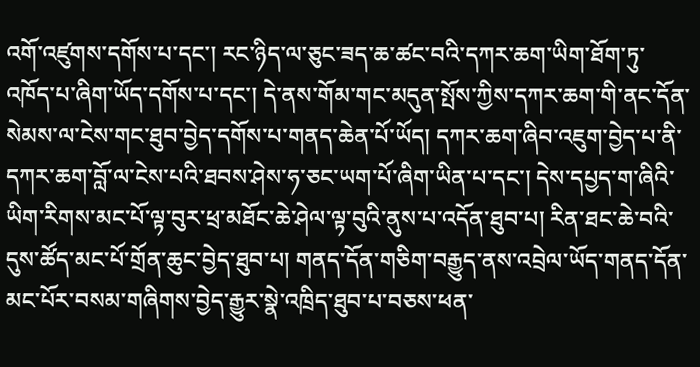འགོ་འཛུགས་དགོས་པ་དང་། རང་ཉིད་ལ་ཅུང་ཟད་ཆ་ཚང་བའི་དཀར་ཆག་ཡིག་ཐོག་ཏུ་འཁོད་པ་ཞིག་ཡོད་དགོས་པ་དང་། དེ་ནས་གོམ་གང་མདུན་སྤོས་ཀྱིས་དཀར་ཆག་གི་ནང་དོན་སེམས་ལ་ངེས་གང་ཐུབ་བྱེད་དགོས་པ་གནད་ཆེན་པོ་ཡོད། དཀར་ཆག་ཞིབ་འཇུག་བྱེད་པ་ནི་དཀར་ཆག་བློ་ལ་ངེས་པའི་ཐབས་ཤེས་ཧ་ཅང་ཡག་པོ་ཞིག་ཡིན་པ་དང་། དེས་དཔྱད་ག་ཞིའི་ཡིག་རིགས་མང་པོ་ལྟ་བུར་ཕྲ་མཐོང་ཆེ་ཤེལ་ལྟ་བུའི་ནུས་པ་འདོན་ཐུབ་པ། རིན་ཐང་ཆེ་བའི་དུས་ཚོད་མང་པོ་གྲོན་ཆུང་བྱེད་ཐུབ་པ། གནད་དོན་གཅིག་བརྒྱུད་ནས་འབྲེལ་ཡོད་གནད་དོན་མང་པོར་བསམ་གཞིགས་བྱེད་རྒྱུར་སྣེ་འཁྲིད་ཐུབ་པ་བཅས་ཕན་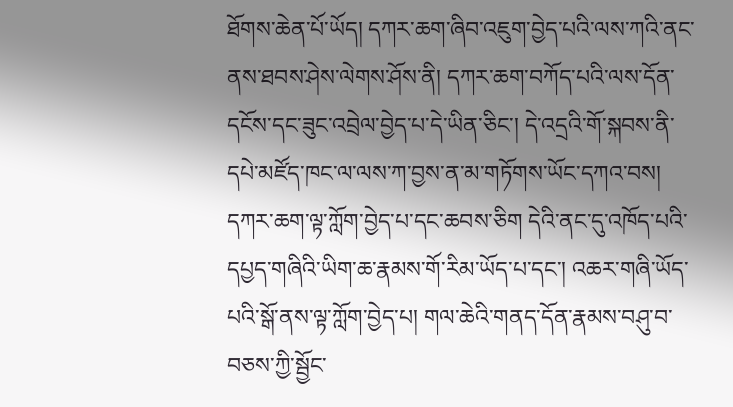ཐོགས་ཆེན་པོ་ཡོད། དཀར་ཆག་ཞིབ་འཇུག་བྱེད་པའི་ལས་ཀའི་ནང་ནས་ཐབས་ཤེས་ལེགས་ཤོས་ནི། དཀར་ཆག་བཀོད་པའི་ལས་དོན་དངོས་དང་ཟུང་འབྲེལ་བྱེད་པ་དེ་ཡིན་ཅིང་། དེ་འདྲའི་གོ་སྐབས་ནི་དཔེ་མཛོད་ཁང་ལ་ལས་ཀ་བྱས་ན་མ་གཏོགས་ཡོང་དཀའ་བས། དཀར་ཆག་ལྟ་ཀློག་བྱེད་པ་དང་ཆབས་ཅིག དེའི་ནང་དུ་འཁོད་པའི་དཔྱད་གཞིའི་ཡིག་ཆ་རྣམས་གོ་རིམ་ཡོད་པ་དང་། འཆར་གཞི་ཡོད་པའི་སྒོ་ནས་ལྟ་ཀློག་བྱེད་པ། གལ་ཆེའི་གནད་དོན་རྣམས་བཤུ་བ་བཅས་ཀྱི་སྦྱོང་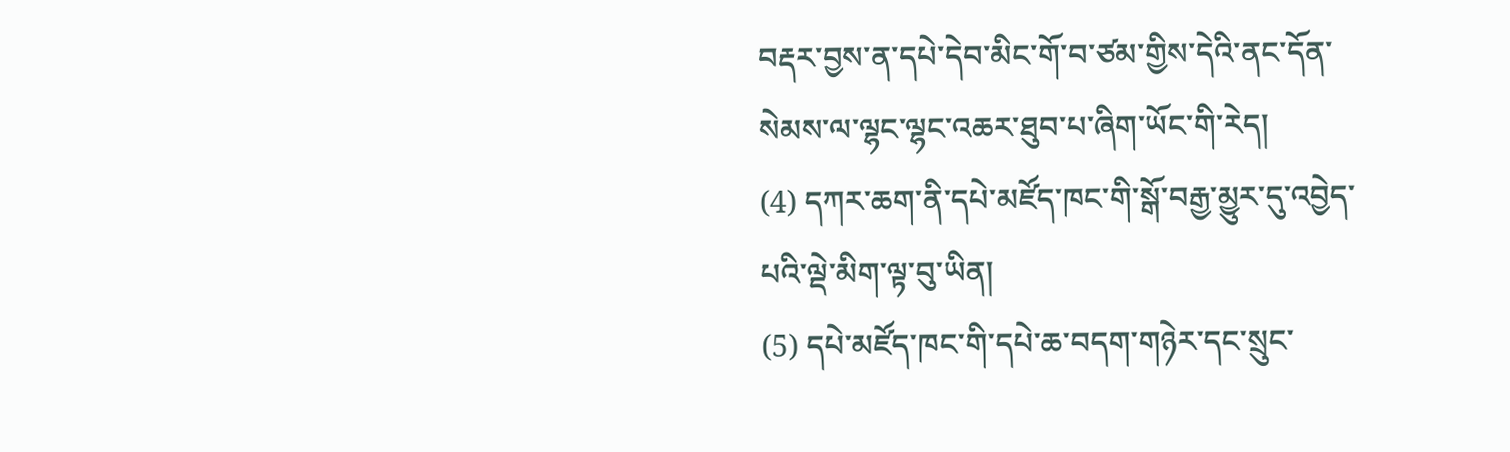བརྡར་བྱས་ན་དཔེ་དེབ་མིང་གོ་བ་ཙམ་གྱིས་དེའི་ནང་དོན་སེམས་ལ་ལྷང་ལྷང་འཆར་ཐུབ་པ་ཞིག་ཡོང་གི་རེད།
(4) དཀར་ཆག་ནི་དཔེ་མཛོད་ཁང་གི་སྒོ་བརྒྱ་མྱུར་དུ་འབྱེད་པའི་ལྡེ་མིག་ལྟ་བུ་ཡིན།
(5) དཔེ་མཛོད་ཁང་གི་དཔེ་ཆ་བདག་གཉེར་དང་སྲུང་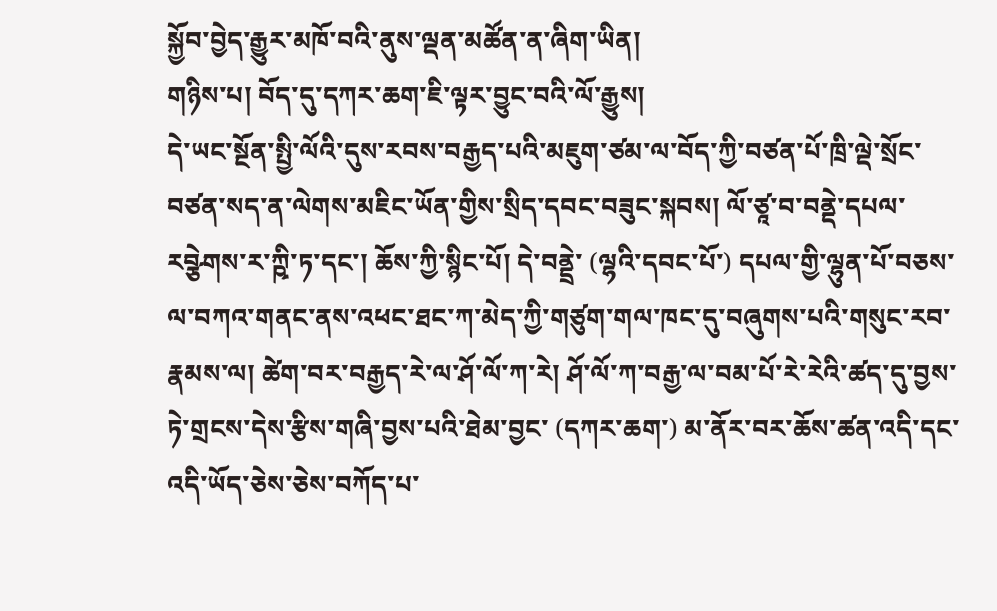སྐྱོབ་བྱེད་རྒྱུར་མཁོ་བའི་ནུས་ལྡན་མཚོན་ན་ཞིག་ཡིན།
གཉིས་པ། བོད་དུ་དཀར་ཆག་ཇི་ལྟར་བྱུང་བའི་ལོ་རྒྱུས།
དེ་ཡང་སྔོན་སྤྱི་ལོའི་དུས་རབས་བརྒྱད་པའི་མཇུག་ཙམ་ལ་བོད་ཀྱི་བཙན་པོ་ཁྲི་ལྡེ་སྲོང་བཙན་སད་ན་ལེགས་མཇིང་ཡོན་གྱིས་སྲིད་དབང་བཟུང་སྐབས། ལོ་ཙཱ་བ་བནྡེ་དཔལ་རབྩེགས་ར་ཀྵི་ཏ་དང་། ཆོས་ཀྱི་སྙིང་པོ། དེ་བནྡྲེ་ (ལྷའི་དབང་པོ་) དཔལ་གྱི་ལྷུན་པོ་བཅས་ལ་བཀའ་གནང་ནས་འཕང་ཐང་ཀ་མེད་ཀྱི་གཙུག་གལ་ཁང་དུ་བཞུགས་པའི་གསུང་རབ་རྣམས་ལ། ཚེག་བར་བརྒྱད་རེ་ལ་ཤོ་ལོ་ཀ་རེ། ཤོ་ལོ་ཀ་བརྒྱ་ལ་བམ་པོ་རེ་རེའི་ཚད་དུ་བྱས་ཏེ་གྲངས་དེས་རྩིས་གཞི་བྱས་པའི་ཐེམ་བྱང་ (དཀར་ཆག་) མ་ནོར་བར་ཆོས་ཚན་འདི་དང་འདི་ཡོད་ཅེས་ཅེས་བཀོད་པ་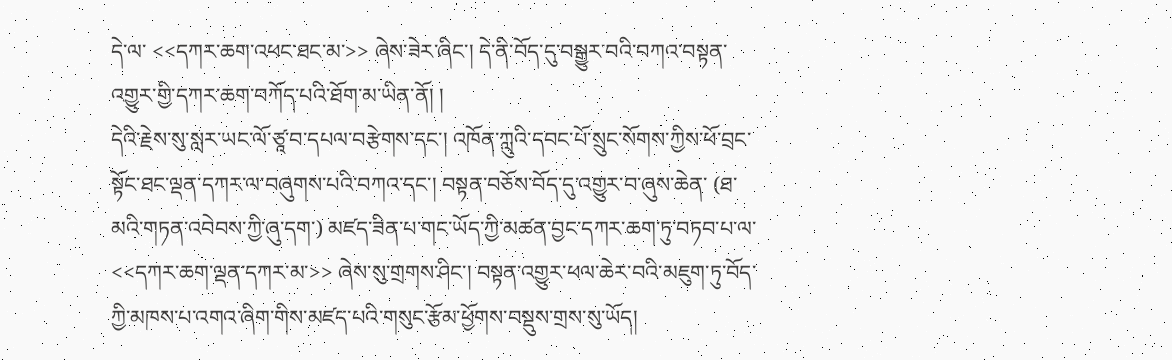དེ་ལ་ <<དཀར་ཆག་འཕང་ཐང་མ་>> ཞེས་ཟེར་ཞིང་། དེ་ནི་བོད་དུ་བསྒྱུར་བའི་བཀའ་བསྟན་འགྱུར་གྱི་དཀར་ཆག་བཀོད་པའི་ཐོག་མ་ཡིན་ནོ། །
དེའི་རྗེས་སུ་སླར་ཡང་ལོ་ཙཱ་བ་དཔལ་བརྩེགས་དང་། འཁོན་ཀླུའི་དབང་པོ་སྲུང་སོགས་ཀྱིས་ཕོ་བྲང་སྟོང་ཐང་ལྡན་དཀར་ལ་བཞུགས་པའི་བཀའ་དང་། བསྟན་བཅོས་བོད་དུ་འགྱུར་བ་ཞུས་ཆེན་ (ཐ་མའི་གཏན་འབེབས་ཀྱི་ཞུ་དག་) མཛད་ཟིན་པ་གང་ཡོད་ཀྱི་མཚན་བྱང་དཀར་ཆག་ཏུ་བཏབ་པ་ལ་ <<དཀར་ཆག་ལྡན་དཀར་མ་>> ཞེས་སུ་གྲགས་ཤིང་། བསྟན་འགྱུར་ཕལ་ཆེར་བའི་མཇུག་ཏུ་བོད་ཀྱི་མཁས་པ་འགའ་ཞིག་གིས་མཛད་པའི་གསུང་རྩོམ་ཕྱོགས་བསྡུས་གྲས་སུ་ཡོད།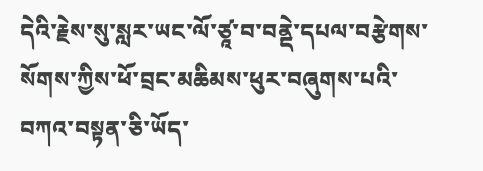དེའི་རྗེས་སུ་སླར་ཡང་ལོ་ཙཱ་བ་བནྡེ་དཔལ་བརྩེགས་སོགས་ཀྱིས་ཕོ་བྲང་མཆིམས་ཕུར་བཞུགས་པའི་བཀའ་བསྟན་ཅི་ཡོད་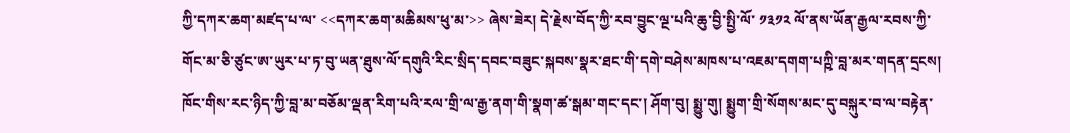ཀྱི་དཀར་ཆག་མཛད་པ་ལ་ <<དཀར་ཆག་མཆིམས་ཕུ་མ་>> ཞེས་ཟེར། དེ་རྗེས་བོད་ཀྱི་རབ་བྱུང་ལྔ་པའི་ཆུ་བྱི་སྤྱི་ལོ་ ༡༣༡༢ ལོ་ནས་ཡོན་རྒྱལ་རབས་ཀྱི་གོང་མ་ཅི་ཙུང་ཨ་ཡུར་པ་ཏ་བུ་ཡན་ཐུས་ལོ་དགུའི་རིང་སྲིད་དབང་བཟུང་སྐབས་སྣར་ཐང་གི་དགེ་བཤེས་མཁས་པ་འཇམ་དགག་པཀྵི་བླ་མར་གདན་དྲངས། ཁོང་གིས་རང་ཉིད་ཀྱི་བླ་མ་བཅོམ་ལྡན་རིག་པའི་རལ་གྲི་ལ་རྒྱ་ནག་གི་སྣག་ཚ་སྒམ་གང་དང་། ཤོག་བུ། སྨྱུ་གུ། སྨྱུག་གྲི་སོགས་མང་དུ་བསྐུར་བ་ལ་བརྟེན་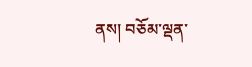ནས། བཅོམ་ལྡན་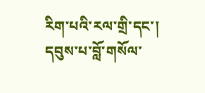རིག་པའི་རལ་གྲི་དང་། དབུས་པ་བློ་གསོལ་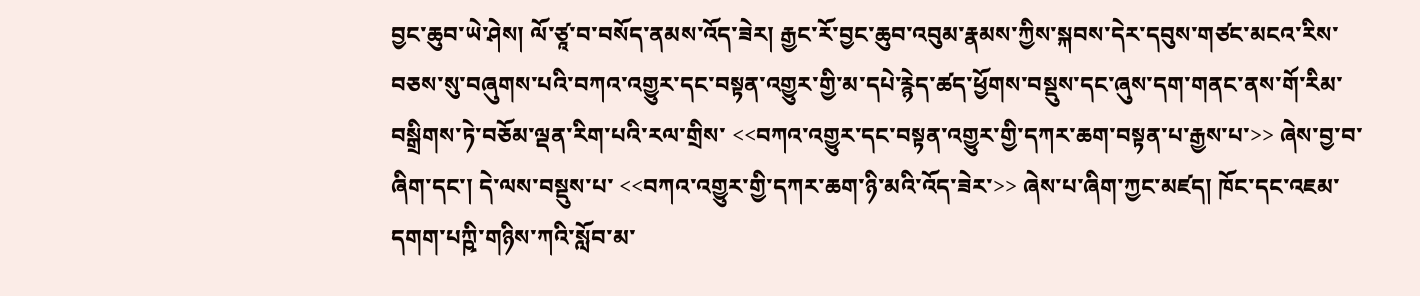བྱང་ཆུབ་ཡེ་ཤེས། ལོ་ཙཱ་བ་བསོད་ནམས་འོད་ཟེར། རྒྱང་རོ་བྱང་ཆུབ་འབུམ་རྣམས་ཀྱིས་སྐབས་དེར་དབུས་གཙང་མངའ་རིས་བཅས་སུ་བཞུགས་པའི་བཀའ་འགྱུར་དང་བསྟན་འགྱུར་གྱི་མ་དཔེ་རྙེད་ཚད་ཕྱོགས་བསྡུས་དང་ཞུས་དག་གནང་ནས་གོ་རིམ་བསྒྲིགས་ཏེ་བཅོམ་ལྡན་རིག་པའི་རལ་གྲིས་ <<བཀའ་འགྱུར་དང་བསྟན་འགྱུར་གྱི་དཀར་ཆག་བསྟན་པ་རྒྱས་པ་>> ཞེས་བྱ་བ་ཞིག་དང་། དེ་ལས་བསྡུས་པ་ <<བཀའ་འགྱུར་གྱི་དཀར་ཆག་ཉི་མའི་འོད་ཟེར་>> ཞེས་པ་ཞིག་ཀྱང་མཛད། ཁོང་དང་འཇམ་དགག་པཀྵི་གཉིས་ཀའི་སློབ་མ་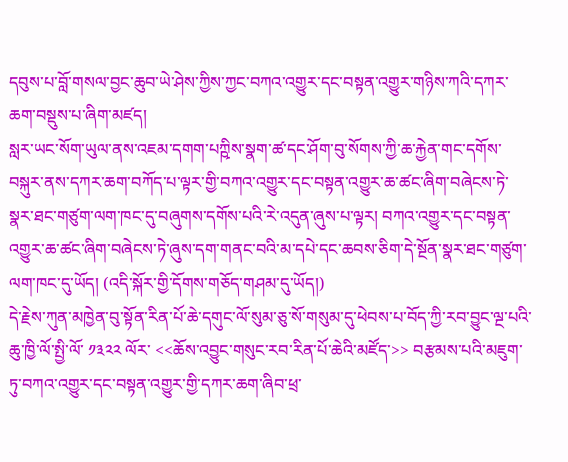དབུས་པ་བློ་གསལ་བྱང་ཆུབ་ཡེ་ཤེས་ཀྱིས་ཀྱང་བཀའ་འགྱུར་དང་བསྟན་འགྱུར་གཉིས་ཀའི་དཀར་ཆག་བསྡུས་པ་ཞིག་མཛད།
སླར་ཡང་སོག་ཡུལ་ནས་འཇམ་དགག་པཀྵིས་སྣག་ཚ་དང་ཤོག་བུ་སོགས་ཀྱི་ཆ་རྐྱེན་གང་དགོས་བསྐུར་ནས་དཀར་ཆག་བཀོད་པ་ལྟར་གྱི་བཀའ་འགྱུར་དང་བསྟན་འགྱུར་ཆ་ཚང་ཞིག་བཞེངས་ཏེ་སྣར་ཐང་གཙུག་ལག་ཁང་དུ་བཞུགས་དགོས་པའི་རེ་འདུན་ཞུས་པ་ལྟར། བཀའ་འགྱུར་དང་བསྟན་འགྱུར་ཆ་ཚང་ཞིག་བཞེངས་ཏེ་ཞུས་དག་གནང་བའི་མ་དཔེ་དང་ཆབས་ཅིག་དེ་སྔོན་སྣར་ཐང་གཙུག་ལག་ཁང་དུ་ཡོད། (འདི་སྐོར་གྱི་དོགས་གཅོད་གཤམ་དུ་ཡོད།)
དེ་རྗེས་ཀུན་མཁྱེན་བུ་སྟོན་རིན་པོ་ཆེ་དགུང་ལོ་སུམ་ཅུ་སོ་གསུམ་དུ་ཕེབས་པ་བོད་ཀྱི་རབ་བྱུང་ལྔ་པའི་ཆུ་ཁྱི་ལོ་སྤྱི་ལོ་ ༡༣༢༢ ལོར་ <<ཆོས་འབྱུང་གསུང་རབ་རིན་པོ་ཆེའི་མཛོད་>> བརྩམས་པའི་མཇུག་ཏུ་བཀའ་འགྱུར་དང་བསྟན་འགྱུར་གྱི་དཀར་ཆག་ཞིབ་ཕྲ་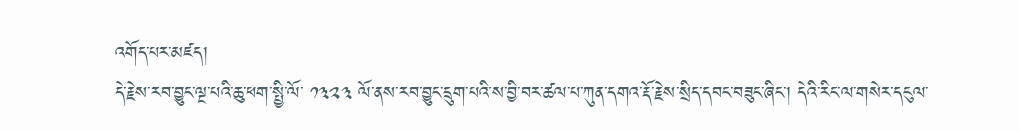འགོད་པར་མཛད།
དེ་རྗེས་རབ་བྱུང་ལྔ་པའི་ཆུ་ཕག་སྤྱི་ལོ་ ༡༣༢༣ ལོ་ནས་རབ་བྱུང་དྲུག་པའི་ས་བྱི་བར་ཚལ་པ་ཀུན་དགའ་རྡོ་རྗེས་སྲིད་དབང་བཟུང་ཞིང་། དེའི་རིང་ལ་གསེར་དངུལ་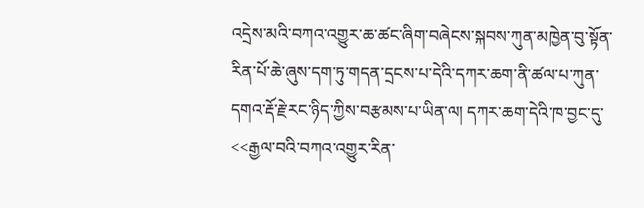འདྲེས་མའི་བཀའ་འགྱུར་ཆ་ཚང་ཞིག་བཞེངས་སྐབས་ཀུན་མཁྱེན་བུ་སྟོན་རིན་པོ་ཆེ་ཞུས་དག་ཏུ་གདན་དྲངས་པ་དེའི་དཀར་ཆག་ནི་ཚལ་པ་ཀུན་དགའ་རྡོ་རྗེ་རང་ཉིད་ཀྱིས་བརྩམས་པ་ཡིན་ལ། དཀར་ཆག་དེའི་ཁ་བྱང་དུ་ <<རྒྱལ་བའི་བཀའ་འགྱུར་རིན་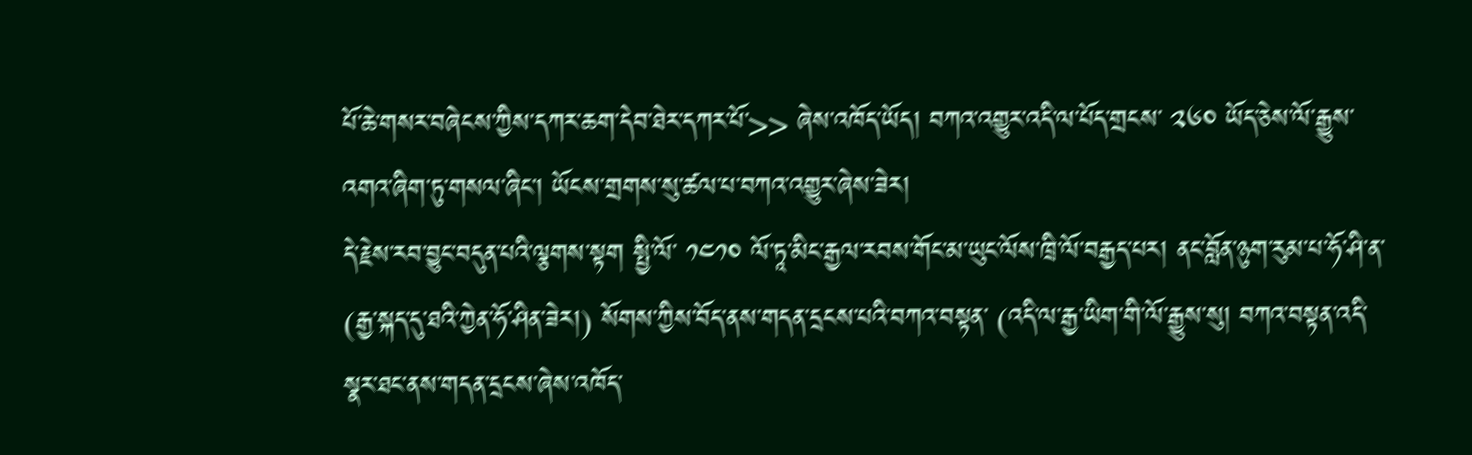པོ་ཆེ་གསར་བཞེངས་ཀྱིས་དཀར་ཆག་དེབ་ཐེར་དཀར་པོ་>> ཞེས་འཁོད་ཡོད། བཀའ་འགྱུར་འདི་ལ་པོད་གྲངས་ ༢༦༠ ཡོད་ཅེས་ལོ་རྒྱུས་འགའ་ཞིག་ཏུ་གསལ་ཞིང་། ཡོངས་གྲགས་སུ་ཚལ་པ་བཀའ་འགྱུར་ཞེས་ཟེར།
དེ་རྗེས་རབ་བྱུང་བདུན་པའི་ལྕགས་སྟག སྤྱི་ལོ་ ༡༤༡༠ ལོ་ཏཱ་མིང་རྒྱལ་རབས་གོང་མ་ཡུང་ལོས་ཁྲི་ལོ་བརྒྱད་པར། ནང་བློན་ཉུག་རུམ་པ་ཧོ་ཤི་ན་ (རྒྱ་སྐད་དུ་ཐའི་ཀྱེན་ཧོ་ཤིན་ཟེར།) སོགས་ཀྱིས་བོད་ནས་གདན་དྲངས་པའི་བཀའ་བསྟན་ (འདི་ལ་རྒྱ་ཡིག་གི་ལོ་རྒྱུས་སུ། བཀའ་བསྟན་འདི་སྣར་ཐང་ནས་གདན་དྲངས་ཞེས་འཁོད་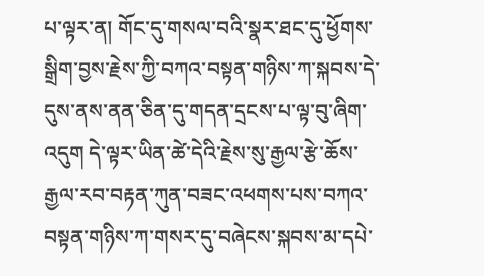པ་ལྟར་ན། གོང་དུ་གསལ་བའི་སྣར་ཐང་དུ་ཕྱོགས་སྒྲིག་བྱས་རྗེས་ཀྱི་བཀའ་བསྟན་གཉིས་ཀ་སྐབས་དེ་དུས་ནས་ནན་ཅིན་དུ་གདན་དྲངས་པ་ལྟ་བུ་ཞིག་འདུག དེ་ལྟར་ཡིན་ཚེ་དེའི་རྗེས་སུ་རྒྱལ་རྩེ་ཆོས་རྒྱལ་རབ་བརྟན་ཀུན་བཟང་འཕགས་པས་བཀའ་བསྟན་གཉིས་ཀ་གསར་དུ་བཞེངས་སྐབས་མ་དཔེ་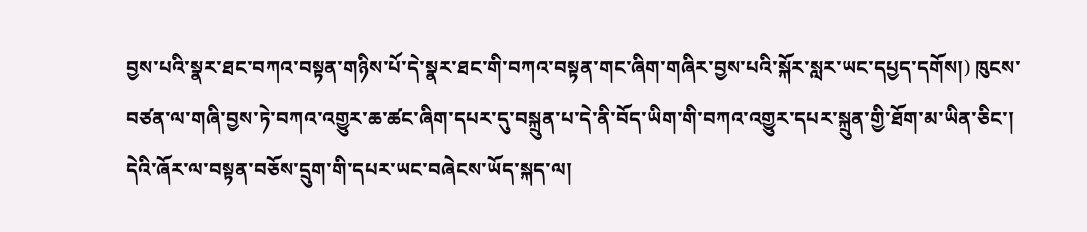བྱས་པའི་སྣར་ཐང་བཀའ་བསྟན་གཉིས་པོ་དེ་སྣར་ཐང་གི་བཀའ་བསྟན་གང་ཞིག་གཞིར་བྱས་པའི་སྐོར་སླར་ཡང་དཔྱད་དགོས།) ཁུངས་བཙན་ལ་གཞི་བྱས་ཏེ་བཀའ་འགྱུར་ཆ་ཚང་ཞིག་དཔར་དུ་བསྐྲུན་པ་དེ་ནི་བོད་ཡིག་གི་བཀའ་འགྱུར་དཔར་སྐྲུན་གྱི་ཐོག་མ་ཡིན་ཅིང་། དེའི་ཞོར་ལ་བསྟན་བཅོས་དྲུག་གི་དཔར་ཡང་བཞེངས་ཡོད་སྐད་ལ།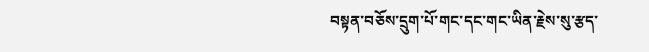བསྟན་བཅོས་དྲུག་པོ་གང་དང་གང་ཡིན་རྗེས་སུ་རྩད་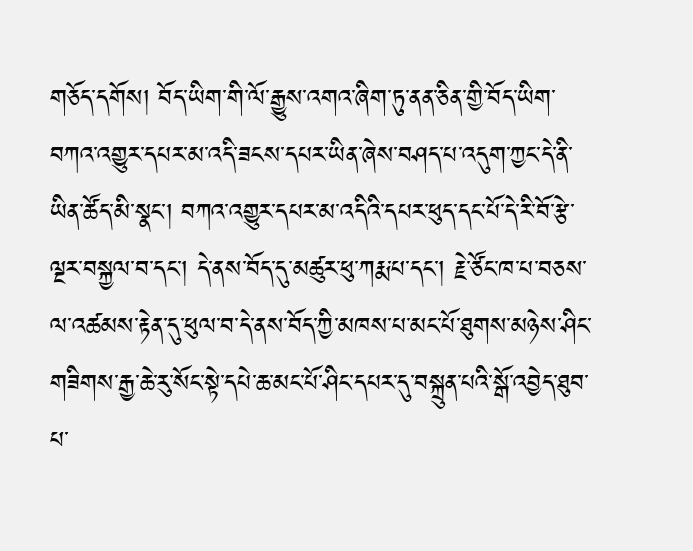གཅོད་དགོས། བོད་ཡིག་གི་ལོ་རྒྱུས་འགའ་ཞིག་ཏུ་ནན་ཅིན་གྱི་བོད་ཡིག་བཀའ་འགྱུར་དཔར་མ་འདི་ཟངས་དཔར་ཡིན་ཞེས་བཤད་པ་འདུག་ཀྱང་དེ་ནི་ཡིན་ཚོད་མི་སྣང་། བཀའ་འགྱུར་དཔར་མ་འདིའི་དཔར་ཕུད་དང་པོ་དེ་རི་བོ་རྩེ་ལྔར་བསྐྱལ་བ་དང་། དེ་ནས་བོད་དུ་མཚུར་ཕུ་ཀརྨ་པ་དང་། རྗེ་ཙོང་ཁ་པ་བཅས་ལ་འཚམས་རྟེན་དུ་ཕུལ་བ་དེ་ནས་བོད་ཀྱི་མཁས་པ་མང་པོ་ཐུགས་མཉེས་ཤིང་གཟིགས་རྒྱ་ཆེ་རུ་སོང་སྟེ་དཔེ་ཆ་མང་པོ་ཤིང་དཔར་དུ་བསྐྲུན་པའི་སྒོ་འབྱེད་ཐུབ་པ་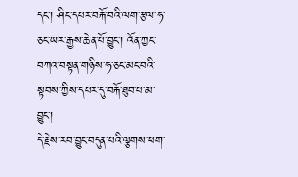དང་། ཤིང་དཔར་བརྐོ་བའི་ལག་རྩལ་ཧ་ཅང་ཡར་རྒྱས་ཆེན་པོ་བྱུང་། འོན་ཀྱང་བཀའ་བསྟན་གཉིས་ཧ་ཅང་མང་བའི་སྟབས་ཀྱིས་དཔར་དུ་བརྐོ་ཐུབ་པ་མ་བྱུང་།
དེ་རྗེས་རབ་བྱུང་བདུན་པའི་ལྕགས་ཕག་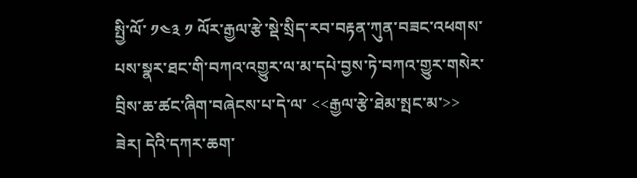སྤྱི་ལོ་ ༡༤༣ ༡ ལོར་རྒྱལ་རྩེ་སྡེ་སྲིད་རབ་བརྟན་ཀུན་བཟང་འཕགས་པས་སྣར་ཐང་གི་བཀའ་འགྱུར་ལ་མ་དཔེ་བྱས་ཏེ་བཀའ་གྱུར་གསེར་བྲིས་ཆ་ཚང་ཞིག་བཞེངས་པ་དེ་ལ་ <<རྒྱལ་རྩེ་ཐེམ་སྤང་མ་>> ཟེར། དེའི་དཀར་ཆག་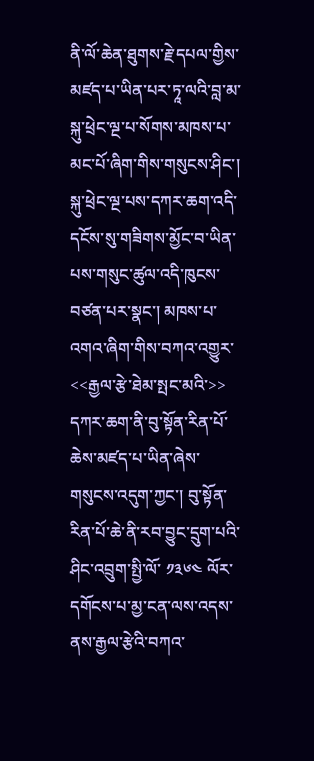ནི་ལོ་ཆེན་ཐུགས་རྗེ་དཔལ་གྱིས་མཛད་པ་ཡིན་པར་ཏཱ་ལའི་བླ་མ་སྐུ་ཕྲེང་ལྔ་པ་སོགས་མཁས་པ་མང་པོ་ཞིག་གིས་གསུངས་ཤིང་། སྐུ་ཕྲེང་ལྔ་པས་དཀར་ཆག་འདི་དངོས་སུ་གཟིགས་མྱོང་བ་ཡིན་པས་གསུང་ཚུལ་འདི་ཁུངས་བཙན་པར་སྣང་། མཁས་པ་འགའ་ཞིག་གིས་བཀའ་འགྱུར་ <<རྒྱལ་རྩེ་ཐེམ་སྤང་མའི་>> དཀར་ཆག་ནི་བུ་སྟོན་རིན་པོ་ཆེས་མཛད་པ་ཡིན་ཞེས་གསུངས་འདུག་ཀྱང་། བུ་སྟོན་རིན་པོ་ཆེ་ནི་རབ་བྱུང་དྲུག་པའི་ཤིང་འབྲུག་སྤྱི་ལོ་ ༡༣༦༤ ལོར་དགོངས་པ་མྱ་ངན་ལས་འདས་ནས་རྒྱལ་རྩེའི་བཀའ་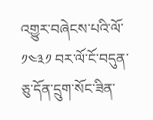འགྱུར་བཞེངས་པའི་ལོ་ ༡༤༣༡ བར་ལོ་ངོ་བདུན་ཅུ་དོན་དྲུག་སོང་ཟིན་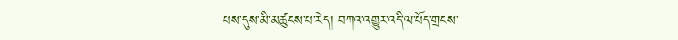པས་དུས་མི་མཚུངས་པ་རེད། བཀའ་འགྱུར་འདི་ལ་པོད་གྲངས་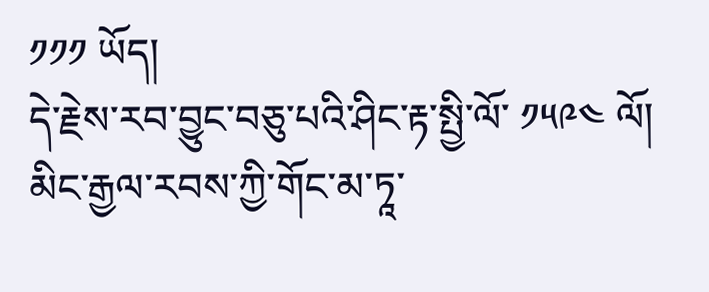༡༡༡ ཡོད།
དེ་རྗེས་རབ་བྱུང་བཅུ་པའི་ཤིང་རྟ་སྤྱི་ལོ་ ༡༥༩༤ ལོ། མིང་རྒྱལ་རབས་ཀྱི་གོང་མ་ཏཱ་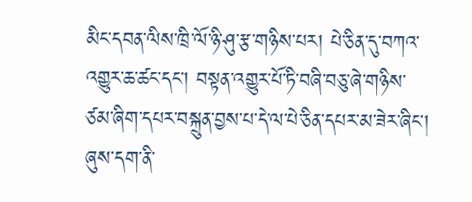མིང་དབན་ལིས་ཁྲི་ལོ་ཉི་ཤུ་རྩ་གཉིས་པར། པེ་ཅིན་དུ་བཀའ་འགྱུར་ཆ་ཚང་དང་། བསྟན་འགྱུར་པོ་ཏི་བཞི་བཅུ་ཞེ་གཉིས་ཙམ་ཞིག་དཔར་བསྐྲུན་བྱས་པ་དེ་ལ་པེ་ཅིན་དཔར་མ་ཟེར་ཞིང་། ཞུས་དག་ནི་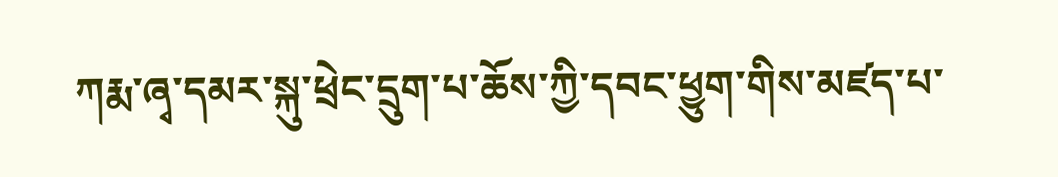ཀརྨ་ཞྭ་དམར་སྐུ་ཕྲེང་དྲུག་པ་ཆོས་ཀྱི་དབང་ཕྱུག་གིས་མཛད་པ་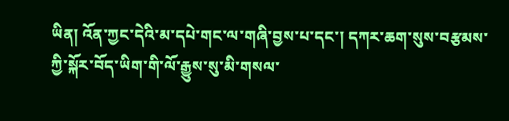ཡིན། འོན་ཀྱང་དེའི་མ་དཔེ་གང་ལ་གཞི་བྱས་པ་དང་། དཀར་ཆག་སུས་བརྩམས་ཀྱི་སྐོར་བོད་ཡིག་གི་ལོ་རྒྱུས་སུ་མི་གསལ་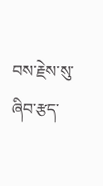བས་རྗེས་སུ་ཞིབ་རྩད་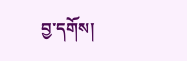བྱ་དགོས།